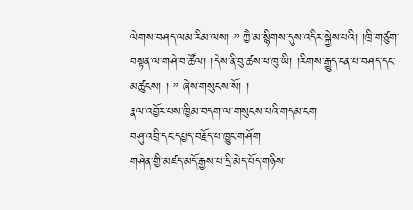ལེགས་བཤད་ལམ་རིམ་ལས། ” ཀྱཻ་མ་སྙིགས་དུས་འདིར་སྐྱེས་པའི། །ཁྲི་གཙུག་བསྟན་ལ་གཤེ་བ་ཚོལ། །དེས་ནི་བུ་ཚས་ཕ་ཁུ་ཡི། །རིགས་རྒྱུད་ངན་པ་བཤད་དང་མཚུངས། ། ” ཞེས་གསུངས་སོ། །
རྣལ་འབྱོར་པས་ཁྱིམ་བདག་ལ་གསུངས་པའི་གདམ་ངག
བཤུ་འབྲི་དང་དཔྱད་བརྗོད་པ་ཁྱུང་གཤོག
གཤེན་གྱི་མཛད་མདོ་རྒྱས་པ་དྲི་མེད་པོད་གཉིས་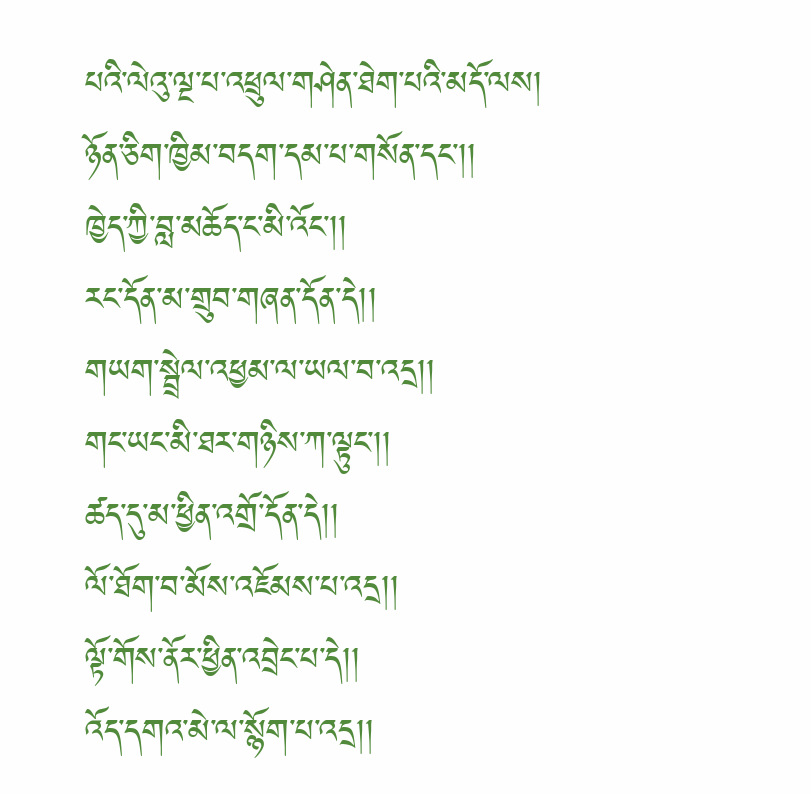པའི་ལེའུ་ལྔ་པ་འཕྲུལ་གཤེན་ཐེག་པའི་མདོ་ལས།
ཉོན་ཅིག་ཁྱིམ་བདག་དམ་པ་གསོན་དང་།།
ཁྱེད་ཀྱི་བླ་མཆོད་ང་མི་འོང་།།
རང་དོན་མ་གྲུབ་གཞན་དོན་དེ།།
གཡག་སྦྲེལ་འཕྱམ་ལ་ཡལ་བ་འདྲ།།
གང་ཡང་མི་ཐར་གཉིས་ཀ་ལྟུང་།།
ཚད་དུ་མ་ཕྱིན་འགྲོ་དོན་དེ།།
ལོ་ཐོག་བ་མོས་འཇོམས་པ་འདྲ།།
ལྟོ་གོས་ནོར་ཕྱིན་འབྲེང་པ་དེ།།
འོད་དགའ་མེ་ལ་སྙོག་པ་འདྲ།།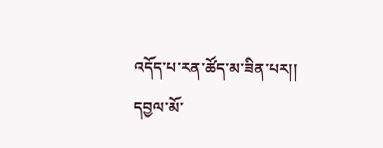འདོད་པ་རན་ཚོད་མ་ཟིན་པར།།
དབྱལ་མོ་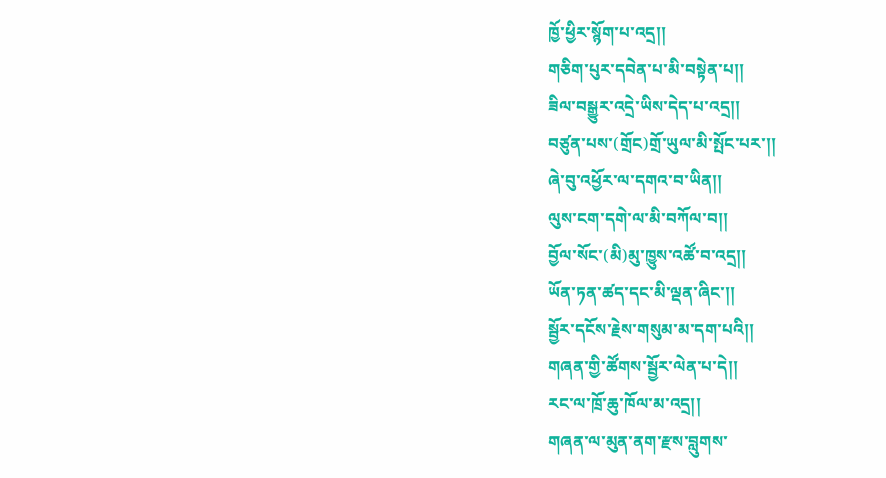ཁྱོ་ཕྱིར་སྙོག་པ་འདྲ།།
གཅིག་པུར་དབེན་པ་མི་བསྟེན་པ།།
ཟིལ་བསྒྱུར་འདྲེ་ཡིས་དེད་པ་འདྲ།།
བཙུན་པས་(གྲོང)གྲོ་ཡུལ་མི་སྤོང་པར་།།
ཞེ་བུ་འཕྱོར་ལ་དགའ་བ་ཡིན།།
ལུས་ངག་དགེ་ལ་མི་བཀོལ་བ།།
བྱོལ་སོང་(མི)མུ་ཁྱུས་འཚོ་བ་འདྲ།།
ཡོན་ཏན་ཚད་དང་མི་ལྡན་ཞིང་།།
སྦྱོར་དངོས་རྗེས་གསུམ་མ་དག་པའི།།
གཞན་གྱི་ཚོགས་སྦྱོར་ལེན་པ་དེ།།
རང་ལ་ཁྲོ་ཆུ་ཁོལ་མ་འདྲ།།
གཞན་ལ་མུན་ནག་རྫས་བླུགས་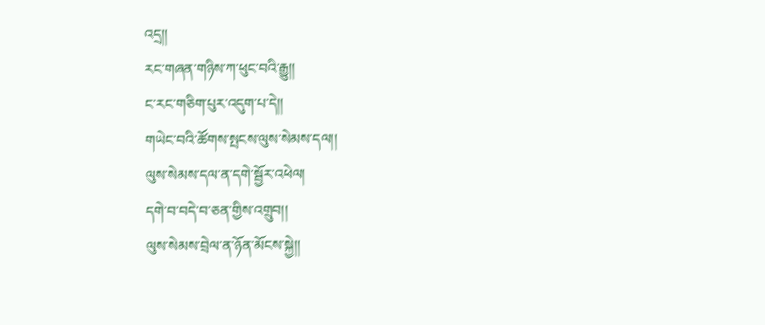འདྲ།།
རང་གཞན་གཉིས་ཀ་ཕུང་བའི་རྒྱུ།།
ང་རང་གཅིག་པུར་འདུག་པ་དེ།།
གཡེང་བའི་ཚོགས་སྤངས་ལུས་སེམས་དལ།།
ལུས་སེམས་དལ་ན་དགེ་སྦྱོར་འཕེལ།
དགེ་བ་བདེ་བ་ཅན་གྱིས་འགྲུབ།།
ལུས་སེམས་བྲེལ་ན་ཉོན་མོངས་སྐྱེ།།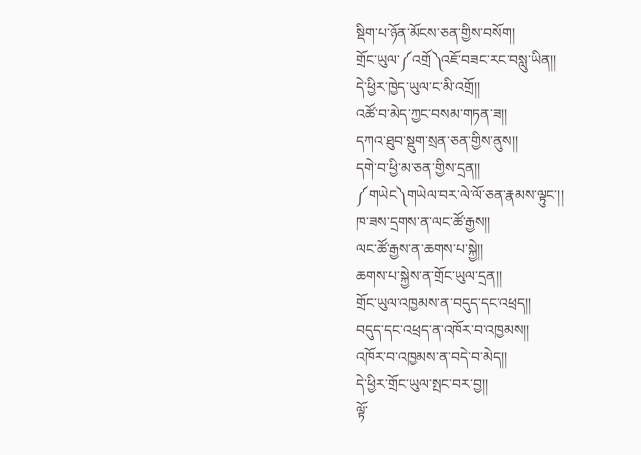སྡིག་པ་ཉོན་མོངས་ཅན་གྱིས་བསོག།
གྲོང་ཡུལ་༼འགྲོ༽འཇོ་བཟང་རང་བསླུ་ཡིན།།
དེ་ཕྱིར་ཁྱེད་ཡུལ་ང་མི་འགྲོ།།
འཚོ་བ་མེད་ཀྱང་བསམ་གཏན་ཟ།།
དཀའ་ཐུབ་སྡུག་སྲན་ཅན་གྱིས་ནུས།།
དགེ་བ་ཕྱི་མ་ཅན་གྱིས་དྲན།།
༼གཡེང༽གཡེལ་བར་ལེ་ལོ་ཅན་རྣམས་ལྟུང་།།
ཁ་ཟས་དྲགས་ན་ལང་ཚོ་རྒྱས།།
ལང་ཚོ་རྒྱས་ན་ཆགས་པ་སྐྱེ།།
ཆགས་པ་སྐྱེས་ན་གྲོང་ཡུལ་དྲན།།
གྲོང་ཡུལ་འཁྱམས་ན་བདུད་དང་འཕྲད།།
བདུད་དང་འཕྲད་ན་འཁོར་བ་འཁྱམས།།
འཁོར་བ་འཁྱམས་ན་བདེ་བ་མེད།།
དེ་ཕྱིར་གྲོང་ཡུལ་སྤང་བར་བྱ།།
ལྟོ་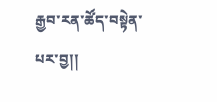རྒྱབ་རན་ཚོད་བསྟེན་པར་བྱ།།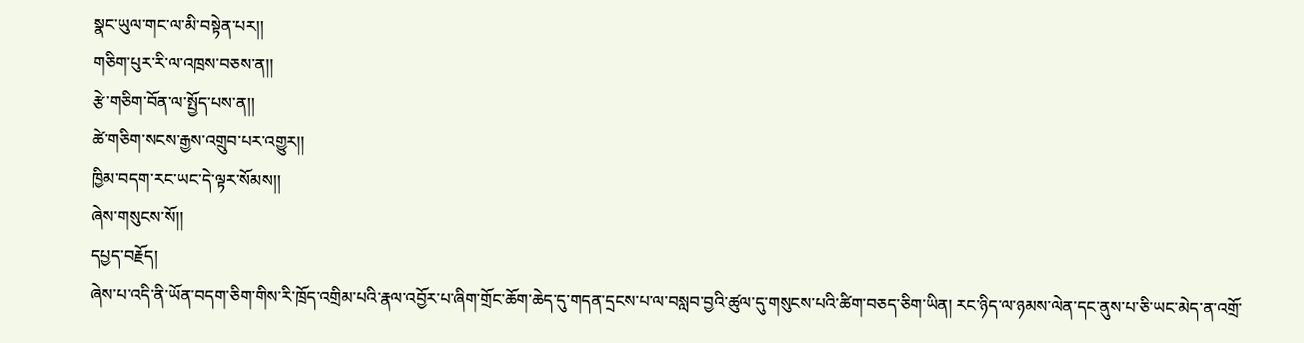སྣང་ཡུལ་གང་ལ་མི་བསྟེན་པར།།
གཅིག་པུར་རི་ལ་འཁྲས་བཅས་ན།།
རྩེ་གཅིག་བོན་ལ་སྤྱོད་པས་ན།།
ཚེ་གཅིག་སངས་རྒྱས་འགྲུབ་པར་འགྱུར།།
ཁྱིམ་བདག་རང་ཡང་དེ་ལྟར་སོམས།།
ཞེས་གསུངས་སོ།།
དཔྱད་བརྗོད།
ཞེས་པ་འདི་ནི་ཡོན་བདག་ཅིག་གིས་རི་ཁྲོད་འགྲིམ་པའི་རྣལ་འབྱོར་པ་ཞིག་གྲོང་ཆོག་ཆེད་དུ་གདན་དྲངས་པ་ལ་བསླབ་བྱའི་ཚུལ་དུ་གསུངས་པའི་ཚིག་བཅད་ཅིག་ཡིན། རང་ཉིད་ལ་ཉམས་ལེན་དང་ནུས་པ་ཅི་ཡང་མེད་ན་འགྲོ་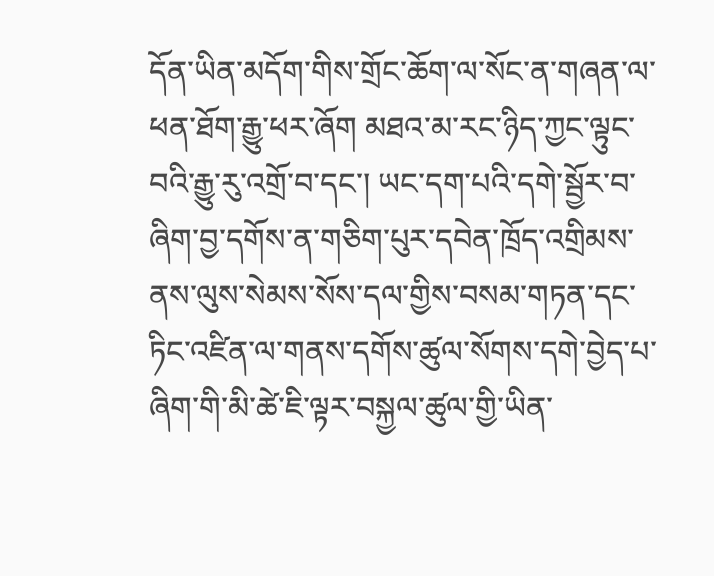དོན་ཡིན་མདོག་གིས་གྲོང་ཆོག་ལ་སོང་ན་གཞན་ལ་ཕན་ཐོག་རྒྱུ་ཕར་ཞོག མཐའ་མ་རང་ཉིད་ཀྱང་ལྟུང་བའི་རྒྱུ་རུ་འགྲོ་བ་དང་། ཡང་དག་པའི་དགེ་སྦྱོར་བ་ཞིག་བྱ་དགོས་ན་གཅིག་པུར་དབེན་ཁྲོད་འགྲིམས་ནས་ལུས་སེམས་སོས་དལ་གྱིས་བསམ་གཏན་དང་ཏིང་འཛིན་ལ་གནས་དགོས་ཚུལ་སོགས་དགེ་བྱེད་པ་ཞིག་གི་མི་ཚེ་ཇི་ལྟར་བསྐྱལ་ཚུལ་གྱི་ཡིན་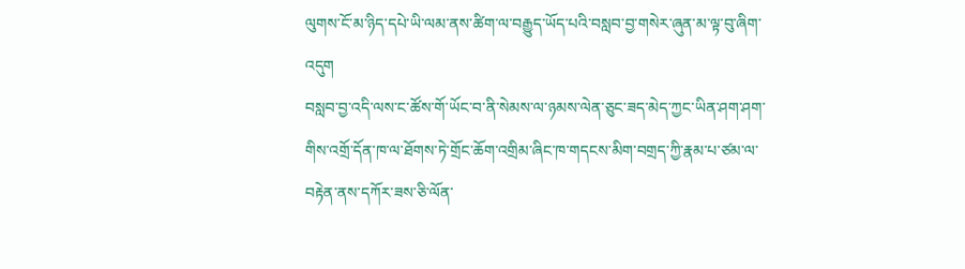ལུགས་ངོ་མ་ཉིད་དཔེ་ཡི་ལམ་ནས་ཚིག་ལ་བརྒྱུད་ཡོད་པའི་བསླབ་བྱ་གསེར་ཞུན་མ་ལྟ་བུ་ཞིག་འདུག
བསླབ་བྱ་འདི་ལས་ང་ཚོས་གོ་ཡོང་བ་ནི་སེམས་ལ་ཉམས་ལེན་ཅུང་ཟད་མེད་ཀྱང་ཡིན་ཤག་ཤག་གིས་འགྲོ་དོན་ཁ་ལ་ཐོགས་ཏེ་གྲོང་ཆོག་འགྲིམ་ཞིང་ཁ་གདངས་མིག་བགྲད་ཀྱི་རྣམ་པ་ཙམ་ལ་བརྟེན་ནས་དཀོར་ཟས་ཅི་ལོན་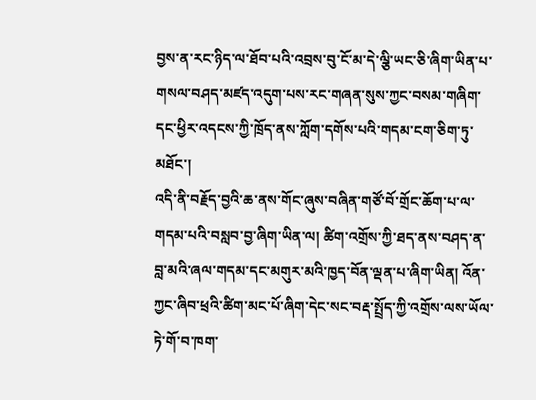བྱས་ན་རང་ཉིད་ལ་ཐོབ་པའི་འབྲས་བུ་ངོ་མ་དེ་ལྕི་ཡང་ཅི་ཞིག་ཡིན་པ་གསལ་བཤད་མཛད་འདུག་པས་རང་གཞན་སུས་ཀྱང་བསམ་གཞིག་དང་ཕྱིར་འདངས་ཀྱི་ཁྲོད་ནས་ཀློག་དགོས་པའི་གདམ་ངག་ཅིག་ཏུ་མཐོང་།
འདི་ནི་བརྗོད་བྱའི་ཆ་ནས་གོང་ཞུས་བཞིན་གཙོ་བོ་གྲོང་ཆོག་པ་ལ་གདམ་པའི་བསླབ་བྱ་ཞིག་ཡིན་ལ། ཚིག་འགྲོས་ཀྱི་ཐད་ནས་བཤད་ན་བླ་མའི་ཞལ་གདམ་དང་མགུར་མའི་ཁྱད་བོན་ལྡན་པ་ཞིག་ཡིན། འོན་ཀྱང་ཞིབ་ཕྲའི་ཚིག་མང་པོ་ཞིག་དེང་སང་བརྡ་སྤྲོད་ཀྱི་འགྲོས་ལས་ཡོལ་ཏེ་གོ་བ་ཁག་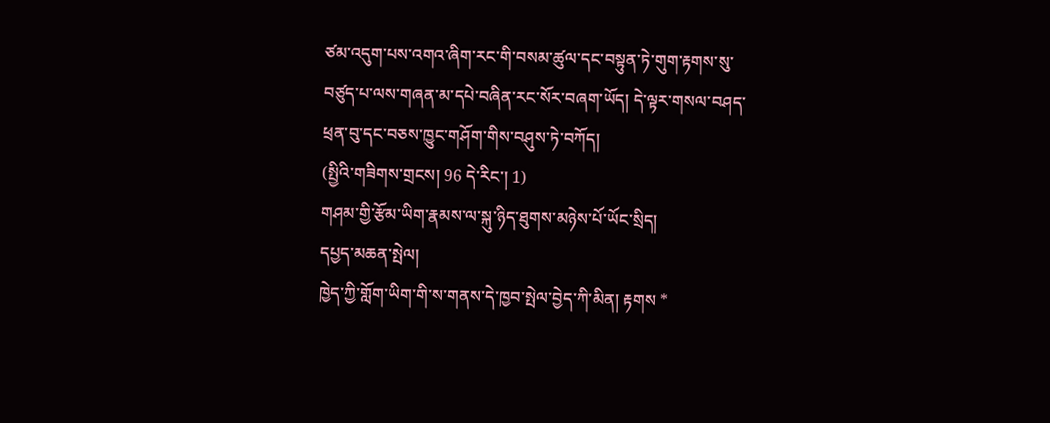ཙམ་འདུག་པས་འགའ་ཞིག་རང་གི་བསམ་ཚུལ་དང་བསྟུན་ཏེ་གུག་རྟགས་སུ་བཙུད་པ་ལས་གཞན་མ་དཔེ་བཞིན་རང་སོར་བཞག་ཡོད། དེ་ལྟར་གསལ་བཤད་ཕྲན་བུ་དང་བཅས་ཁྱུང་གཤོག་གིས་བཤུས་ཏེ་བཀོད།
(སྤྱིའི་གཟིགས་གྲངས། 96 དེ་རིང་། 1)
གཤམ་གྱི་རྩོམ་ཡིག་རྣམས་ལ་སྐུ་ཉིད་ཐུགས་མཉེས་པོ་ཡོང་སྲིད།
དཔྱད་མཆན་སྤེལ།
ཁྱེད་ཀྱི་གློག་ཡིག་གི་ས་གནས་དེ་ཁྱབ་སྤེལ་བྱེད་ཀི་མིན། རྟགས *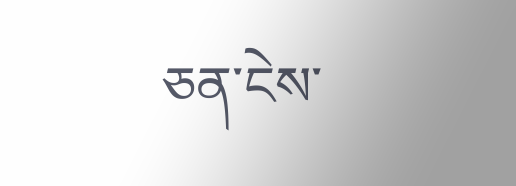ཅན་ངེས་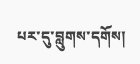པར་དུ་བླུགས་དགོས།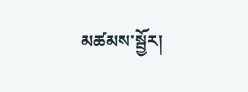མཚམས་སྦྱོར།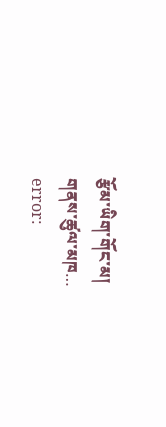རྩོམ་ཡིག་གོང་མ།
གནས་ཚུལ་མཁ…
error: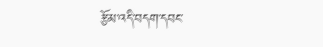རྩོམ་འདི་བདག་དབང་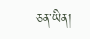ཅན་ཡིན།